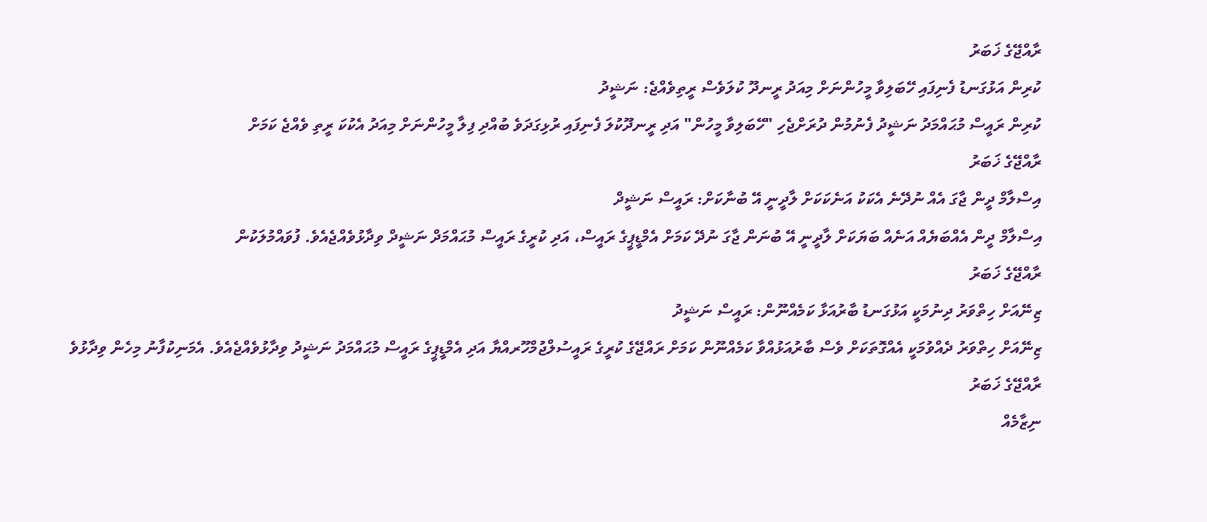ރާއްޖޭގެ ޚަބަރު
ކުރިން އަޅުގަނޑު ފެނިފައި ހޭބަލިވާ މީހުންނަށް މިއަދު ރީނދޫ ކުލަވެސް ރީތިވެއްޖެ: ނަޝީދު
ކުރިން ރައީސް މުޙައްމަދު ނަޝީދު ފެނުމުން ދުރަށްޖެހި "ހޭބަލިވާ މީހުން" އަދި ރީނދޫކުލަ ފެނިފައި ރުޅިގަދަވެ ބުއްދި ފިލާ މީހުންނަށް މިއަދު އެކުކަ ރީތި ވެއްޖެ ކަމަށް
ރާއްޖޭގެ ޚަބަރު
އިސްލާމް ދީން ޖާގަ އެއް ނުދޭނެ އެކަކު އަނެކަކަށް ލާދީނީ އޭ ބުނާކަށް: ރައީސް ނަޝީދް
އިސްލާމް ދީން އެއްބަޔެއް އަނެއް ބަޔަކަށް ލާދީނީ އޭ ބުނަން ޖާގަ ނުދޭ ކަމަށް އެމްޑީޕީގެ ރައީސް، އަދި ކުރީގެ ރައީސް މުޙައްމަދް ނަޝީދް ވިދާޅުވެއްޖެއެވެ. ފުވައްމުލަކުން
ރާއްޖޭގެ ޚަބަރު
ޒިނޭއަށް ހިތްވަރު ދިނުމަކީ އަޅުގަނޑު ބާރުއަޅާ ކަމެއްނޫން: ރައީސް ނަޝީދު
ޒިނޭއަށް ހިތްވަރު ދެއްވުމަކީ އެއްގޮތަކަށް ވެސް ބާރުއަޅުއްވާ ކަމެއްނޫން ކަމަށް ރައްޖޭގެ ކުރީގެ ރައީސުލްޖުމްހޫރއްޔާ އަދި އެމްޑީޕީގެ ރައީސް މުޙައްމަދު ނަޝީދު ވިދާޅުވެއްޖެއެވެ. އެމަނިކުފާނު މިހެން ވިދާޅުވެ
ރާއްޖޭގެ ޚަބަރު
ނިޒާމެއް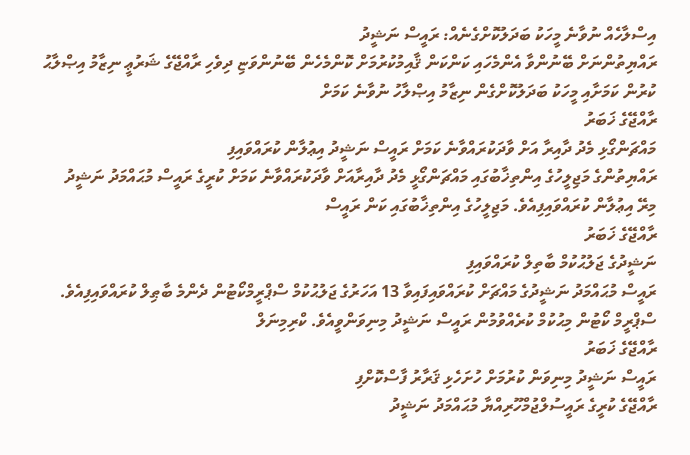އިސްލާހެއް ނުވާނެ މީހަކު ބަދަލުކޮށްގެނެއް: ރައީސް ނަޝީދު
ރައްޔިތުންނަށް ބޭނުންވާ އެންމެހައި ކަންކަން ޤާއިމުކުރުމަށް ކޮންމެހެން ބޭނުންވަޏި ދިވެހި ރާއްޖޭގެ ޝަރުޢީ ނިޒާމު އިޞްލާޙު ކުރުން ކަމަށާއި މީހަކު ބަދަލުކޮށްގެން ނިޒާމު އިޞްލާހު ނުވާނެ ކަމަށް
ރާއްޖޭގެ ޚަބަރު
މައްޗަންގޯޅި މެދު ދާއިރާ އަށް ވާދަކުރައްވާނެ ކަމަށް ރައީސް ނަޝީދު އިޢުލާން ކުރައްވައިފި
ރައްޔިތުންގެ މަޖިލީހުގެ އިންތިޚާބުގައި މައްޗަންގޯޅީ މެދު ދާއިރާއަށް ވާދަކުރައްވާނެ ކަމަށް ކުރީގެ ރައީސް މުޙައްމަދު ނަޝީދު މިރޭ އިޢުލާން ކުރައްވައިފިއެވެ. މަޖިލީހުގެ އިންތިޚާބުގައި ކަން ރައީސް
ރާއްޖޭގެ ޚަބަރު
ނަޝީދުގެ ޖަލުޙުކުމް ބާތިލް ކުރައްވައިފި
ރައީސް މުޙައްމަދު ނަޝީދުގެ މައްޗަށް ކުރައްވައިފައިވާ 13 އަހަރުގެ ޖަލުޙުކުމް ސްޕްރީމްކޯޓުން ދެންމެ ބާޠިލް ކުރައްވައިފިއެވެ. ސްޕްރީމް ކޯޓުން މިޙުކުމް ކުރެއްވުމުން ރައީސް ނަޝީދު މިނިވަންވީއެވެ. ކްރިމިނަލް
ރާއްޖޭގެ ޚަބަރު
ރައީސް ނަޝީދު މިނިވަން ކުރުމަށް ހުށަހެޅި ޤަރާރު ފާސްކޮށްފި
ރާއްޖޭގެ ކުރީގެ ރައީސުލްޖުމްހޫރިއްޔާ މުޙައްމަދު ނަޝީދު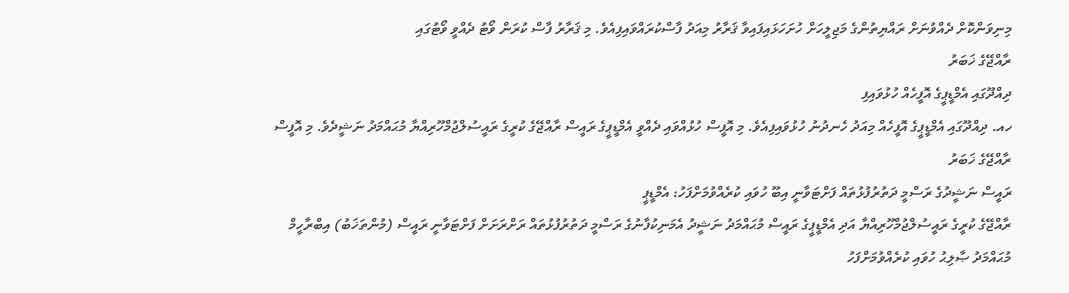މިނިވަންކޮށް ދެއްވުނަށް ރައްޔިތުންގެ މަޖިލީހަށް ހުށަހަޅައިފައިވާ ޤަރާރު މިއަދު ފާސްކުރައްވައިފިއެވެ. މި ޤަރާރު ފާސް ކުރަން ވޯޓު ދެއްވީ ވޯޓުގައި
ރާއްޖޭގެ ޚަބަރު
ދިއްދޫގައި އެމްޑީޕީގެ އޮފީހެއް ހުޅުވައިފި
ހއ. ދިއްދޫގައި އެމްޑީޕީގެ އޮފީހެއް މިއަދު ހެނދުނު ހުޅުވައިފިއެވެ. މި އޮފީސް ހުޅުއްވައި ދެއްވީ އެމްޑީޕީގެ ރައީސް ރާއްޖޭގެ ކުރީގެ ރައީސުލްޖުމްހޫރިއްޔާ މުޙައްމަދު ނަޝީދެވެ. މި އޮފީސް
ރާއްޖޭގެ ޚަބަރު
ރައީސް ނަޝީދުގެ ރަސްމީ ދަތުރުފުޅުތައް ފަށްޓަވާނީ އިބޫ ހުވައި ކުރެއްވުމަށްފަހު: އެމްޑީޕީ
ރާއްޖޭގެ ކުރީގެ ރައީސުލްޖުމްހޫރިއްޔާ އަދި އެމްޑީޕީގެ ރައީސް މުޙައްމަދު ނަޝީދު އެމަނިކުފާނުގެ ރަސްމީ ދަތުރުފުޅުތައް ރަށްރަށަށް ފަށްޓަވާނީ ރައީސް (މުންތަޚަބު) އިބްރާހީމް މުޙައްމަދު ޞާލިޙު ހުވައި ކުރެއްވުމަށްފަހު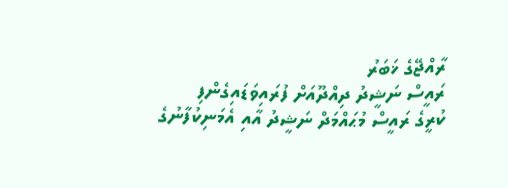ރާއްޖޭގެ ޚަބަރު
ރައީސް ނަޝީދު ދިއްދޫއަށް ފުރައިވަޑައިގެންފި
ކުރީގެ ރައީސް މުޙައްމަދް ނަޝީދު އާއި އެމަނިކުފާނުގެ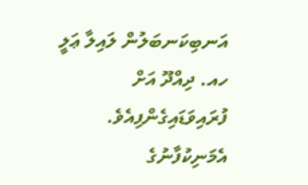އަނބިކަނބަލުން ލައިލާ ޢަލީ ހއ. ދިއްދޫ އަށް ފުރައިވަޑައިގެންފިއެވެ. އެމަނިކުފާނުގެ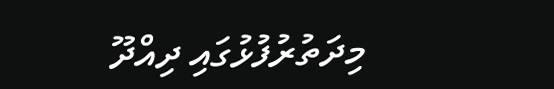މިދަތުރުފުޅުގައި ދިއްދޫ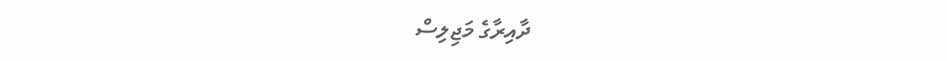ދާއިރާގެ މަޖިލިސް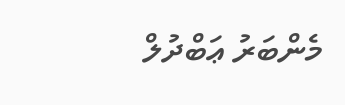މެންބަރު ޢަބްދުލް